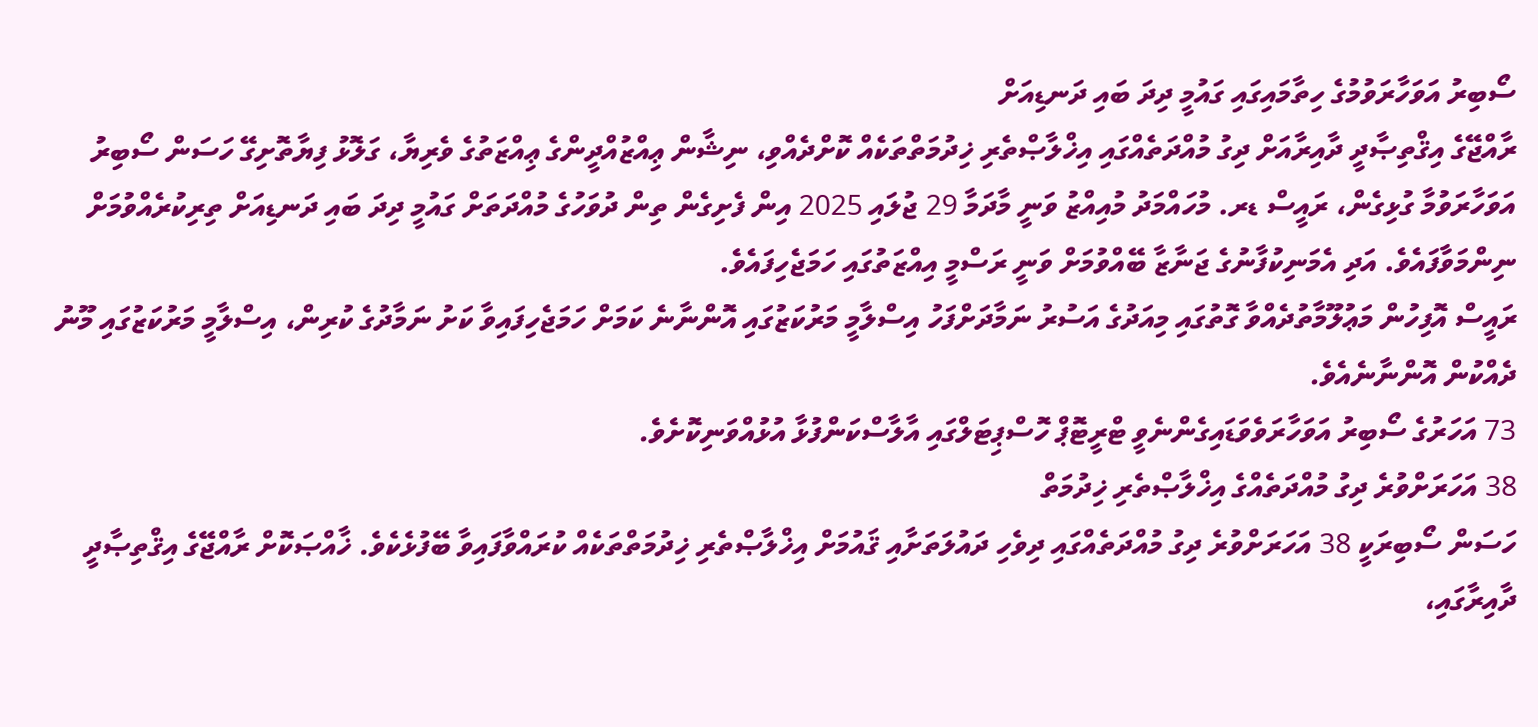ސޯބިރު އަވަހާރަވުމުގެ ހިތާމައިގައި ގައުމީ ދިދަ ބައި ދަނޑިއަށް
ރާއްޖޭގެ އިޤްތިޞާދީ ދާއިރާއަށް ދިގު މުއްދަތެއްގައި އިޚްލާޞްތެރި ޚިދުމަތްތަކެއް ކޮށްދެއްވި، ނިޝާން ޢިއްޒުއްދީންގެ ޢިއްޒަތުގެ ވެރިޔާ، ގަލޮޅު ފިޔާތޮށިގޭ ހަސަން ސޯބިރު އަވަހާރަވުމާ ގުޅިގެން، ރައީސް ޑރ. މުހައްމަދު މުއިއްޒު ވަނީ މާދަމާ 29 ޖުލައި 2025 އިން ފެށިގެން ތިން ދުވަހުގެ މުއްދަތަށް ގައުމީ ދިދަ ބައި ދަނޑިއަށް ތިރިކުރެއްވުމަށް ނިންމަވާފައެވެ. އަދި އެމަނިކުފާނުގެ ޖަނާޒާ ބޭއްވުމަށް ވަނީ ރަސްމީ އިއްޒަތުގައި ހަމަޖެހިފައެވެ.
ރައީސް އޮފިހުން މަޢުލޫމާތުދެއްވާ ގޮތުގައި މިއަދުގެ އަސުރު ނަމާދަށްފަހު އިސްލާމީ މަރުކަޒުގައި އޮންނާނެ ކަމަށް ހަމަޖެހިފައިވާ ކަށު ނަމާދުގެ ކުރިން، އިސްލާމީ މަރުކަޒުގައި މޫނު ދެއްކުން އޮންނާނެއެވެ.
73 އަހަރުގެ ސޯބިރު އަވަހާރަވެވަޑައިގެންނެވީ ޓްރީޓޮޕް ހޮސްޕިޓަލްގައި އާލާސްކަންފުޅާ އުޅުއްވަނިކޮށެވެ.
38 އަހަރަށްވުރެ ދިގު މުއްދަތެއްގެ އިޚްލާޞްތެރި ޚިދުމަތް
ހަސަން ސޯބިރަކީ 38 އަހަރަށްވުރެ ދިގު މުއްދަތެއްގައި ދިވެހި ދައުލަތަށާއި ޤައުމަށް އިޚްލާޞްތެރި ޚިދުމަތްތަކެއް ކުރައްވާފައިވާ ބޭފުޅެކެވެ. ޚާއްޞަކޮށް ރާއްޖޭގެ އިޤްތިޞާދީ ދާއިރާގައި،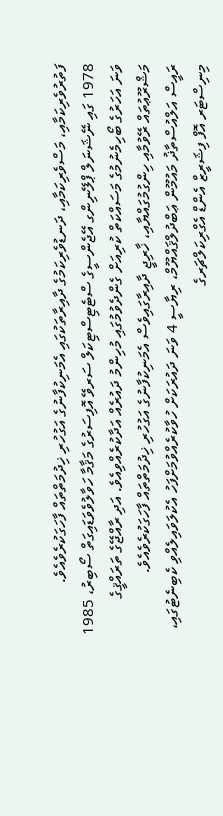ފަތުރުވެރިކަމާއި، މަސްވެރިކަމާއި، ދަނޑުވެރިކަމުގެ ދާއިރާތަކުގައި އެމަނިކުފާނުގެ އަގުހުރި ޚިދުމަތްތައް ފާހަގަކުރެވެއެވެ.
1978 ގައި ނޭޝަނަލް ޕްލޭނިންގ އޭޖެންސީގެ ސްޓެޓިސްޓިކަލް ސަރވޭ އޮފިސަރުގެ މަޤާމާ ހަވާލުވެވަޑައިގަތް ސޯބިރު، 1985 ވަނަ އަހަރުގެ ބޯހިމެނުމުގެ މަސައްކަތް ކުރިއަށް ގެންދެވުމުގައި މުހިންމު ދައުރެއް އަދާކުރެއްވިއެވެ. އަދި ރާއްޖޭގެ ތަރައްޤީގެ މަޝްރޫޢުތައް ރޭވުމާއި ހިންގުމުގައްޔާއި، ޚާރިޖީ ދާއިރާގައިވެސް އެމަނިކުފާނުގެ އަގުހުރި ޚިދުމަތްތައް ފާހަގަކުރެވެއެވެ.
ރައީސް އަލްއުސްތާޛު މައުމޫން ޢަބްދުލްޤައްޔޫމް، ރިޔާސީ 4 ވަނަ ދައުރަކަށް ހުވާކުރެއްވުމަށްފަހު އެކުލަވައިލެއްވި ކެބިނެޓުގައި، މިނިސްޓަރ އޮފް ފިޝަރީޒް އެންޑް އެގްރިކަލްޗަރގެ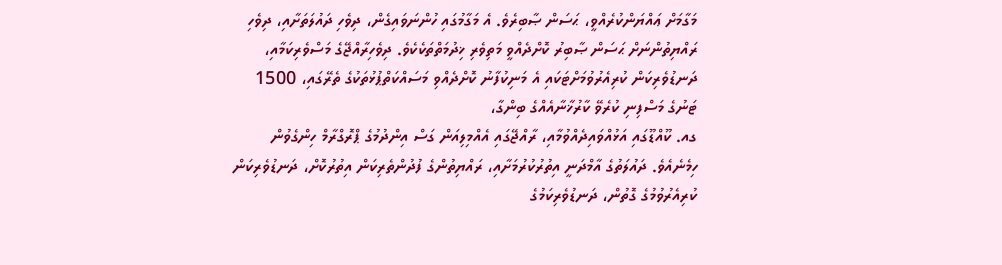މަގާމަށް ޢައްޔަންކުރެއްވީ، ޙަސަން ޞާބިރެވެ. އެ މަގާމުގައި ހުންނަވައިގެން، ދިވެހި ދައުލަތަށާއި، ދިވެހި ރައްޔިތުންނަށް ޙަސަން ޞާބިރު ކޮށްދެއްވީ މަތިވެރި ޚިދުމަތްތަކެކެވެ. ދިވެހިރާއްޖޭގެ މަސްވެރިކަމާއި، ދަނޑުވެރިކަން ކުރިއެރުވުމަށްޓަކައި އެ މަނިކުފާނު ކޮށްދެއްވި މަސައްކަތްޕުޅުތަކުގެ ތެރޭގައި، 1500 ޓަނުގެ މަސްފިނި ކުރެވޭ ކާރުޚާނާއެއްގެ ބިންގާ،
ގއ. ކޫއްޑޫގައި އަޅުއްވައިދެއްވުމާއި، ރާއްޖޭގައި އެއްމިލިއަން ގަސް އިންދުމުގެ ޕްރޮގްރާމް ހިންގެވުން ހިމެނެއެވެ. ދައުލަތުގެ އާމްދަނީ އިތުރުކުރުމަށާއި، ރައްޔިތުންގެ ފުދުންތެރިކަން އިތުރުކޮށް، ދަނޑުވެރިކަން ކުރިއެރުވުމުގެ ގޮތުން، ދަނޑުވެރިކަމުގެ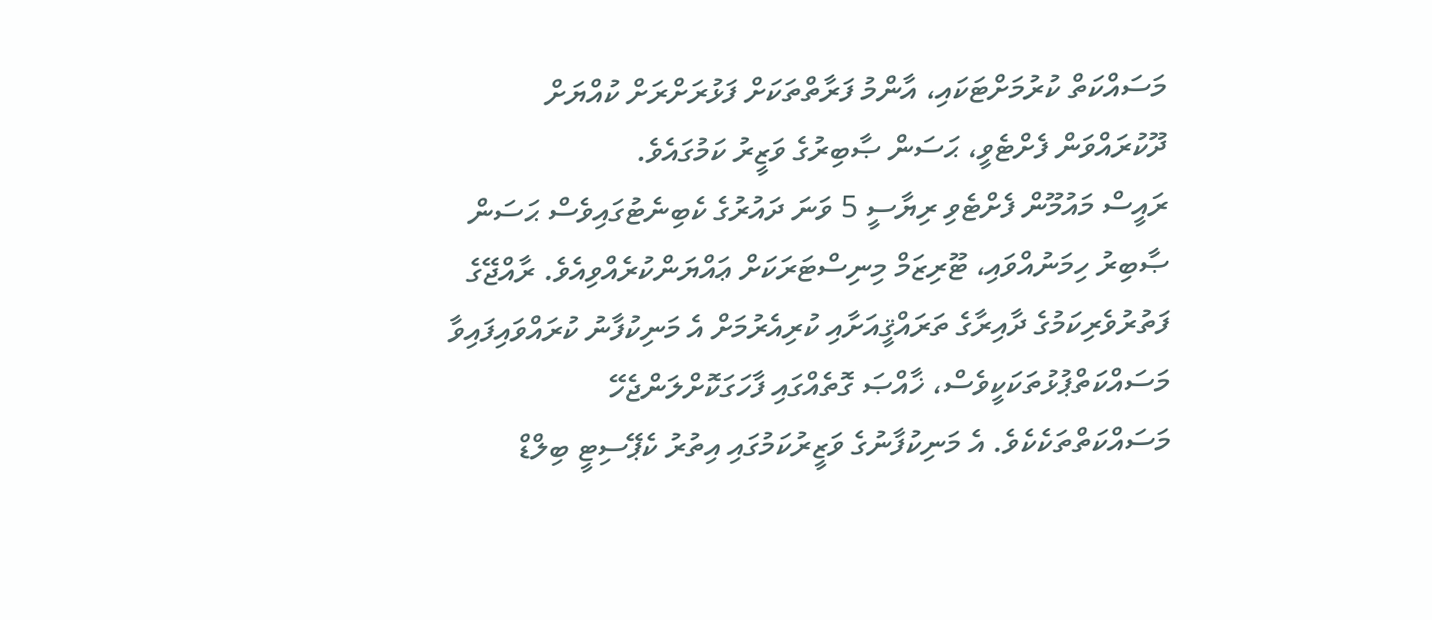މަސައްކަތް ކުރުމަށްޓަކައި، އާންމު ފަރާތްތަކަށް ފަޅުރަށްރަށް ކުއްޔަށް ދޫކުރައްވަން ފެށްޓެވީ، ޙަސަން ޞާބިރުގެ ވަޒީރު ކަމުގައެވެ.
ރައީސް މައުމޫން ފެށްޓެވި ރިޔާސީ 5 ވަނަ ދައުރުގެ ކެބިނެޓުގައިވެސް ޙަސަން ޞާބިރު ހިމަނުއްވައި، ޓޫރިޒަމް މިނިސްޓަރަކަށް ޢައްޔަންކުރެއްވިއެވެ. ރާއްޖޭގެ ފަތުރުވެރިކަމުގެ ދާއިރާގެ ތަރައްޤީއަށާއި ކުރިއެރުމަށް އެ މަނިކުފާނު ކުރައްވައިފައިވާ މަސައްކަތްޕުޅުތަކަކީވެސް، ޚާއްޞަ ގޮތެއްގައި ފާހަގަކޮށްލަންޖެހޭ މަސައްކަތްތަކެކެވެ. އެ މަނިކުފާނުގެ ވަޒީރުކަމުގައި އިތުރު ކެޕޭސިޓީ ބިލްޑް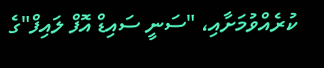ކުރެއްވުމަށާއި، "ސަނީ ސައިޑް އޮފް ލައިފް"ގެ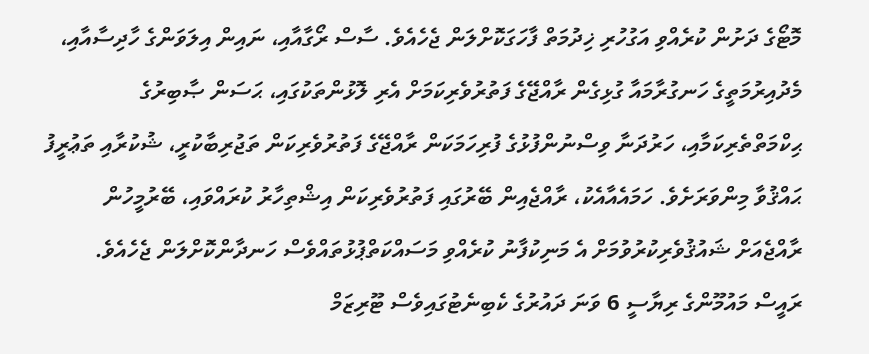މޮޓޯގެ ދަށުން ކުރެއްވި އަގުހުރި ޚިދުމަތް ފާހަގަކޮށްލަން ޖެހެއެވެ. ސާސް ރޯގާއާއި، ނައިން އިލަވަންގެ ހާދިސާއާއި، މެދުއިރުމަތީގެ ހަނގުރާމައާ ގުޅިގެން ރާއްޖޭގެ ފަތުރުވެރިކަމަށް އެރި ލޮޅުންތަކުގައި، ޙަސަން ޞާބިރުގެ ޙިކްމަތްތެރިކަމާއި، ހަރުދަނާ ވިސްނުންފުޅުގެ ފުރިހަމަކަން ރާއްޖޭގެ ފަތުރުވެރިކަން ތަޖުރިބާކުރީ، ޝުކުރާއި ތަޢުރީފު ޙައްޤުވާ މިންވަރަށެވެ. ހަމައެއާއެކު، ރާއްޖެއިން ބޭރުގައި ފަތުރުވެރިކަން އިޝްތިހާރު ކުރައްވައި، ބޭރުމީހުން ރާއްޖެއަށް ޝައުޤުވެރިކުރުވުމަށް އެ މަނިކުފާނު ކުރެއްވި މަސައްކަތްޕުޅުތައްވެސް ހަނދާންކޮށްލަން ޖެހެއެވެ.
ރައީސް މައުމޫންގެ ރިޔާސީ 6 ވަނަ ދައުރުގެ ކެބިނެޓުގައިވެސް ޓޫރިޒަމް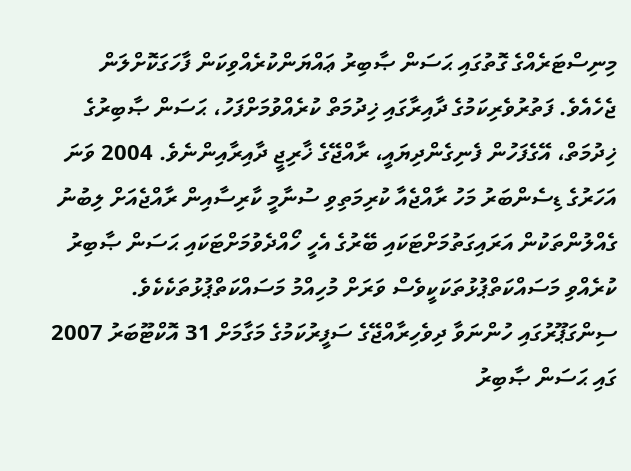މިނިސްޓަރެއްގެ ގޮތުގައި ޙަސަން ޞާބިރު ޢައްޔަންކުރެއްވިކަން ފާހަގަކޮށްލަން ޖެހެއެވެ. ފަތުރުވެރިކަމުގެ ދާއިރާގައި ޚިދުމަތް ކުރެއްވުމަށްފަހު، ޙަސަން ޞާބިރުގެ ޚިދުމަތް، އޭގެފަހުން ފެނިގެންދިޔައީ، ރާއްޖޭގެ ޚާރިޖީ ދާއިރާއިންނެވެ. 2004 ވަނަ އަހަރުގެ ޑިސެންބަރު މަހު ރާއްޖެއާ ކުރިމަތިވި ސުނާމީ ކާރިސާއިން ރާއްޖެއަށް ލިބުނު ގެއްލުންތަކުން އަރައިގަތުމަށްޓަކައި ބޭރުގެ އެހީ ހޯއްދެވުމަށްޓަކައި ޙަސަން ޞާބިރު ކުރެއްވި މަސައްކަތްޕުޅުތަކަކީވެސް ވަރަށް މުހިއްމު މަސައްކަތްޕުޅުތަކެކެވެ.
ސިންގަޕޫރުގައި ހުންނަވާ ދިވެހިރާއްޖޭގެ ސަފީރުކަމުގެ މަގާމަށް 31 އޮކްޓޫބަރު 2007 ގައި ޙަސަން ޞާބިރު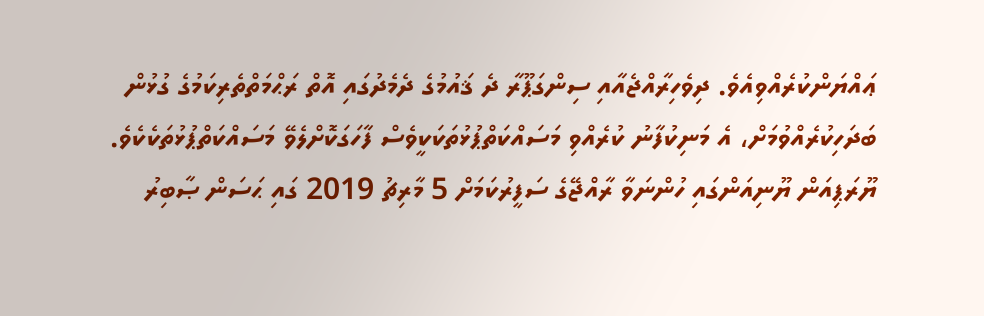ޢައްޔަންކުރެއްވިއެވެ. ދިވެހިރާއްޖެއާއި ސިންގަޕޫރާ ދެ ޤައުމުގެ ދެމެދުގައި އޮތް ރަޙްމަތްތެރިކަމުގެ ގުޅުން ބަދަހިކުރެއްވުމަށް، އެ މަނިކުފާނު ކުރެއްވި މަސައްކަތްޕުޅުތަކަކީވެސް ފާހަގަކޮށްލެވޭ މަސައްކަތްޕުޅުތަކެކެވެ.
ޔޫރަޕިއަން ޔޫނިއަންގައި ހުންނަވާ ރާއްޖޭގެ ސަފީރުކަމަށް 5 މާރިޗު 2019 ގައި ޙަސަން ޞާބިރު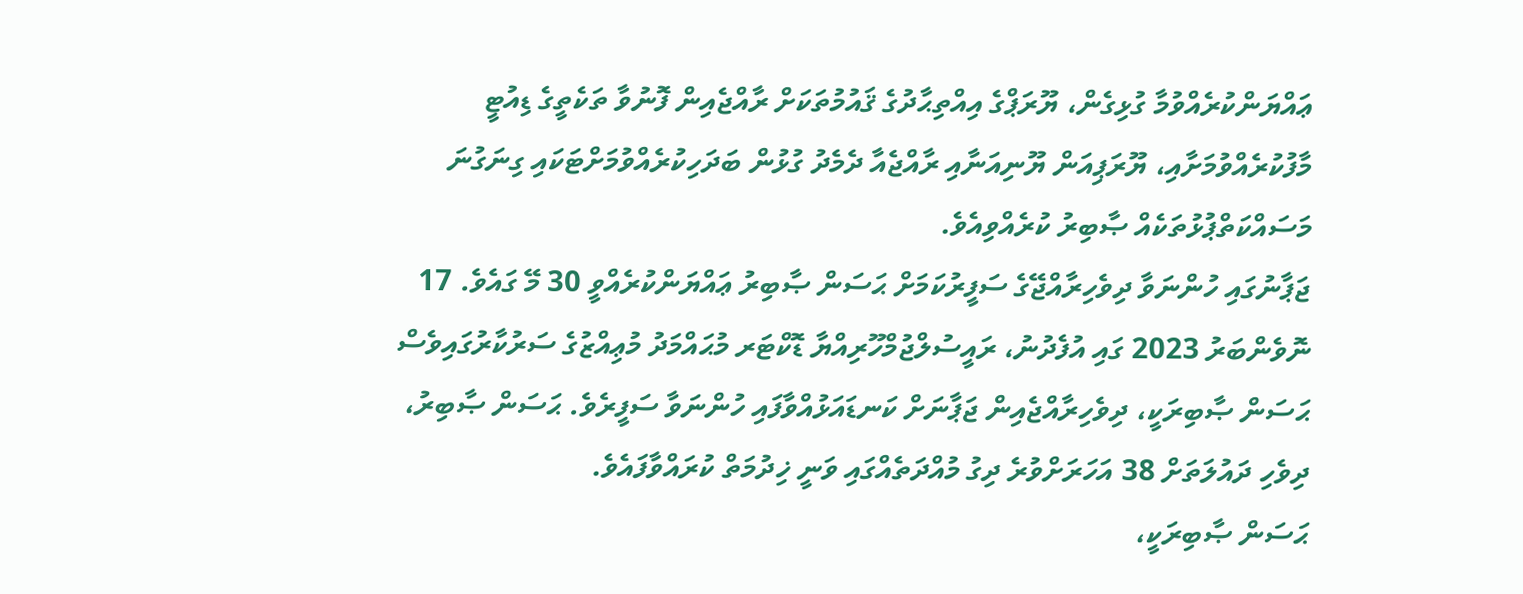ޢައްޔަންކުރެއްވުމާ ގުޅިގެން، ޔޫރަޕްގެ އިއްތިޙާދުގެ ޤައުމުތަކަށް ރާއްޖެއިން ފޮނުވާ ތަކެތީގެ ޑިއުޓީ މާފުކުރެއްވުމަށާއި، ޔޫރަޕިއަން ޔޫނިއަނާއި ރާއްޖެއާ ދެމެދު ގުޅުން ބަދަހިކުރެއްވުމަށްޓަކައި ގިނަގުނަ މަސައްކަތްޕުޅުތަކެއް ޞާބިރު ކުރެއްވިއެވެ.
ޖަޕާނުގައި ހުންނަވާ ދިވެހިރާއްޖޭގެ ސަފީރުކަމަށް ޙަސަން ޞާބިރު ޢައްޔަންކުރެއްވީ 30 މޭ ގައެވެ. 17 ނޮވެންބަރު 2023 ގައި އުފެދުނު، ރައީސުލްޖުމްހޫރިއްޔާ ޑޮކްޓަރ މުޙައްމަދު މުޢިއްޒުގެ ސަރުކާރުގައިވެސް ޙަސަން ޞާބިރަކީ، ދިވެހިރާއްޖެއިން ޖަޕާނަށް ކަނޑައަޅުއްވާފައި ހުންނަވާ ސަފީރެވެ. ޙަސަން ޞާބިރު، ދިވެހި ދައުލަތަށް 38 އަހަރަށްވުރެ ދިގު މުއްދަތެއްގައި ވަނީ ޚިދުމަތް ކުރައްވާފައެވެ.
ޙަސަން ޞާބިރަކީ،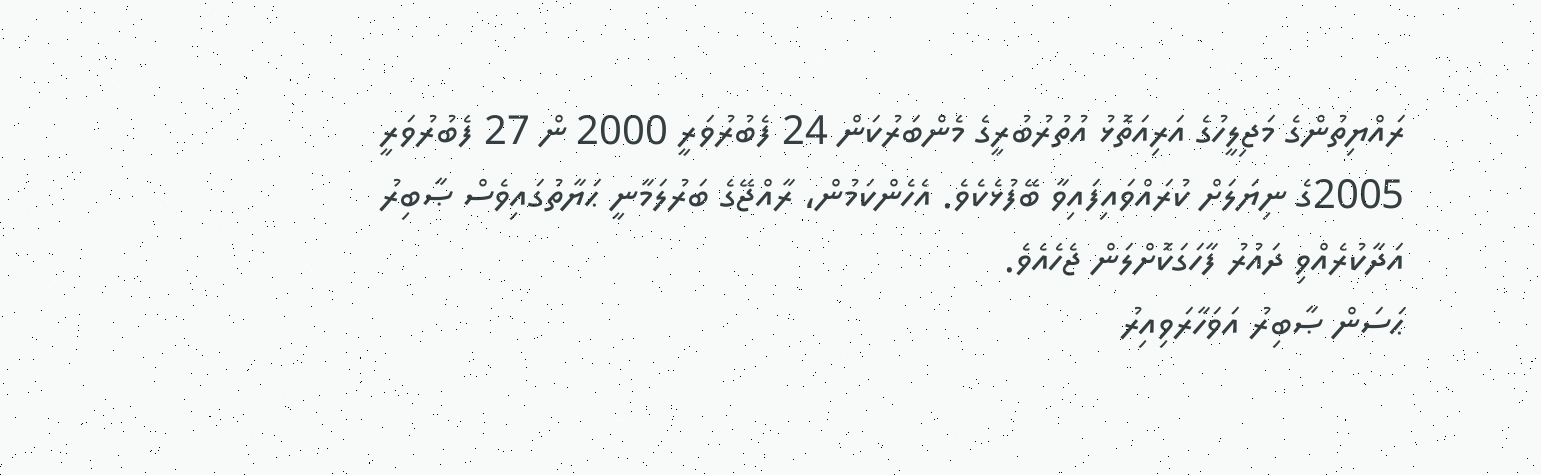ރައްޔިތުންގެ މަޖިލީހުގެ އަރިއަތޮޅު އުތުރުބުރީގެ މެންބަރުކަން 24 ފެބުރުވަރީ 2000 ން 27 ފެބުރުވަރީ 2005ގެ ނިޔަލަށް ކުރައްވައިފައިވާ ބޭފުޅެކެވެ. އެހެންކަމުން، ރާއްޖޭގެ ބަރުލަމާނީ ޙަޔާތުގައިވެސް ޞާބިރު އަދާކުރެއްވި ދައުރު ފާހަގަކޮށްލަން ޖެހެއެވެ.
ޙަސަން ޞާބިރު އަވަހާރަވިއިރު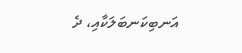އަނބިކަނބަލަކާއި، ދެ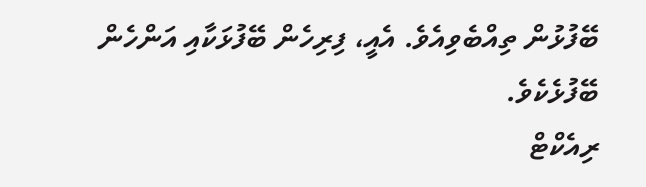ބޭފުޅުން ތިއްބެވިއެވެ. އެއީ، ފިރިހެން ބޭފުޅަކާއި އަންހެން ބޭފުޅެކެވެ.
ރިއެކްޓް